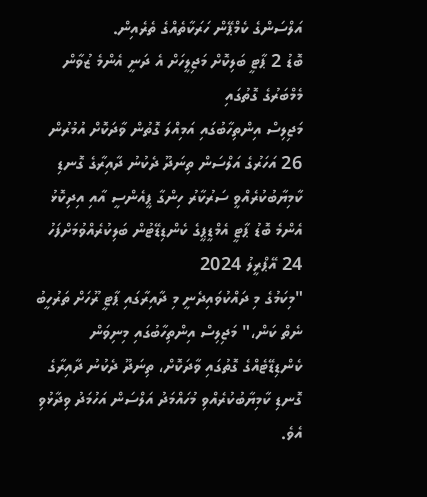އަލްސަންގެ ކެމްޕޭން ހަރަކާތެއްގެ ތެރެއިން.
ބޮޑު 2 ޕާޓީ ބަލިކޮށް މަޖިލީހަށް އެ ދަނީ އެންމެ ޒުވާން މެމްބަރުގެ ގޮތުގައި
މަޖިލިސް އިންތިހާބުގައި އަމިއްލަ ގޮތުން ވާދަކޮށް އުމުރުން 26 އަހަރުގެ އަލްސަން ތިނަދޫ ދެކުނު ދާއިރާގެ ގޮނޑި ކާމިޔާބުކުރެއްވީ ސަރުކާރު ހިންގާ ޕީއެންސީ އާއި އިދިކޮޅު އެންމެ ބޮޑު ޕާޓީ އެމްޑީޕީގެ ކެންޑިޑޭޓުން ބަލިކުރެއްވުމަށްފަހު
24 އޭޕްރީލު 2024
"މިކަމުގެ މި ދައްކުވައިދެނީ މި ދާއިރާގައި ޕާޓީ ރޫހަށް ތަރުހީބު ނެތް ކަން،" މަޖިލިސް އިންތިހާބުގައި މިނިވަން ކެންޑިޑޭޓެއްގެ ގޮތުގައި ވާދަކޮށް، ތިނަދޫ ދެކުނު ދާއިރާގެ ގޮނޑި ކާމިޔާބުކުރެއްވި މުހައްމަދު އަލްސަން އަހުމަދު ވިދާޅުވި އެވެ.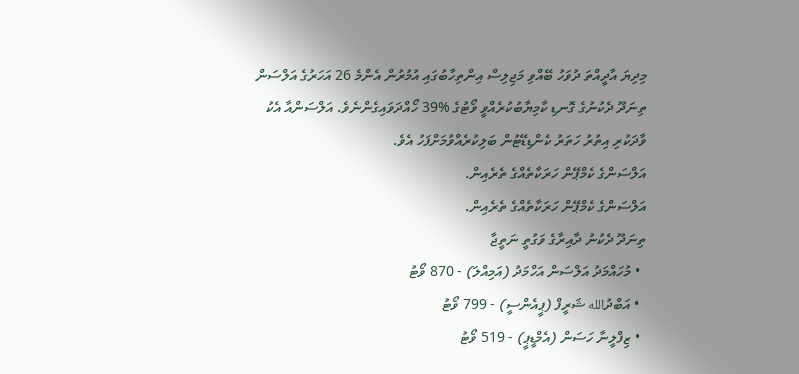މިދިޔަ އާދީއްތަ ދުވަހު ބޭއްވި މަޖިލިސް އިންތިހާބުގައި އުމުރުން އެންމެ 26 އަހަރުގެ އަލްސަން ތިނަދޫ ދެކުނުގެ ގޮނޑި ކާމިޔާބުކުރެއްވީ ވޯޓުގެ %39 ހޯއްދަވައިގެންނެވެ. އަލްސަންއާ އެކު ވާދަކުރި އިތުރު ހަތަރު ކެންޑިޑޭޓުން ބަލިކުރެއްވުމަށްފަހު އެވެ.
އަލްސަންގެ ކެމްޕޭން ހަރަކާތެއްގެ ތެރެއިން.
އަލްސަންގެ ކެމްޕޭން ހަރަކާތެއްގެ ތެރެއިން.
ތިނަދޫ ދެކުނު ދާއިރާގެ ވަގުތީ ނަތީޖާ
  • މުހައްމަދު އަލްސަން އަހްމަދު (އަމިއްލަ) - 870 ވޯޓު
  • އަބްދުالله ޝަރީފް (ޕީއެންސީ) - 799 ވޯޓު
  • ޒިފްލީނާ ހަސަން (އެމްޑީޕީ) - 519 ވޯޓު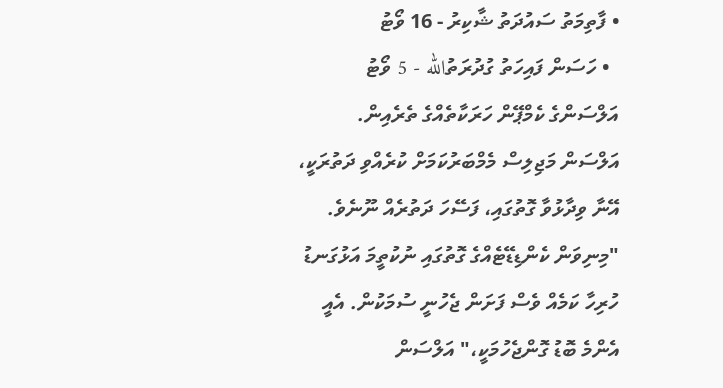• ފާތިމަތު ސައުދަތު ޝާކިރު - 16 ވޯޓު
  • ހަސަން ފައިހަތު ގުދުރަތުالله - 5 ވޯޓު
އަލްސަންގެ ކެމްޕޭން ހަރަކާތެއްގެ ތެރެއިން.
އަލްސަން މަޖިލިސް މެމްބަރުކަމަށް ކުރެއްވި ދަތުރަކީ، އޭނާ ވިދާޅުވާ ގޮތުގައި، ފަސޭހަ ދަތުރެއް ނޫނެވެ.
"މިނިވަން ކެންޑިޑޭޓެއްގެ ގޮތުގައި ނުކުތީމަ އަޅުގަނޑު ހުރިހާ ކަމެއް ވެސް ފަށަން ޖެހުނީ ސުމަކުން. އެއީ އެންމެ ބޮޑު ގޮންޖެހުމަކީ،" އަލްސަން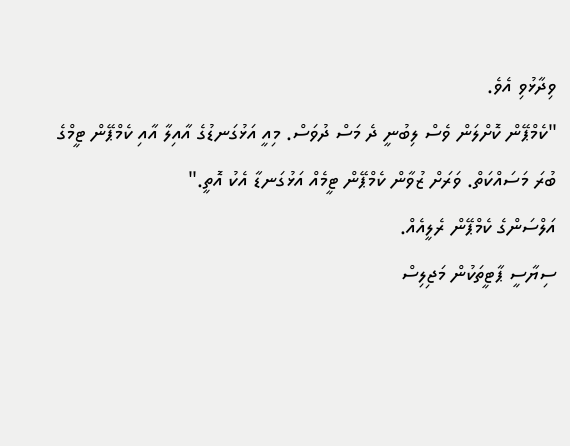ވިދާޅުވި އެވެ.
"ކެމްޕޭން ކޮށްލަން ވެސް ލިބުނީ ދެ މަސް ދުވަސް. މިއީ އަޅުގަނޑުގެ އާއިލާ އާއި ކެމްޕޭން ޓީމްގެ ބުރަ މަސައްކަތް. ވަރަށް ޒުވާން ކެމްޕޭން ޓީމެއް އަޅުގަނޑާ އެކު އޮތީ."
އަލްސަންގެ ކެމްޕޭން ރެލީއެއް.
ސިޔާސީ ޕާޓީތަކުން މަޖިލިސް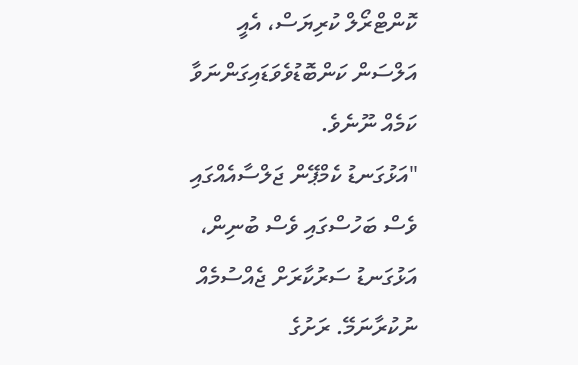ކޮންޓްރޯލް ކުރިޔަސް، އެއީ އަލްސަން ކަންބޮޑުވެވަޑައިގަންނަވާ ކަމެއް ނޫނެވެ.
"އަޅުގަނޑު ކެމްޕޭން ޖަލްސާއެއްގައި ވެސް ބަހުސްގައި ވެސް ބުނިން، އަޅުގަނޑު ސަރުކާރަށް ޖެއްސުމެއް ނުކުރާނަމޭ. ރަށުގެ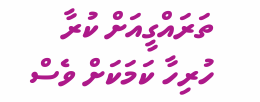ތަރައްގީއަށް ކުރާ ހުރިހާ ކަމަކަށް ވެސް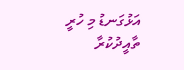އަޅުގަނޑު މި ހުރީ ތާއީދުކުރާ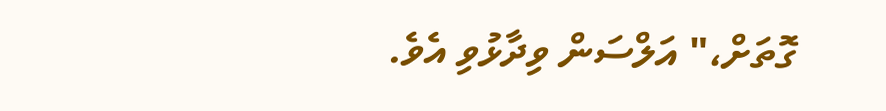ގޮތަށް،" އަލްސަން ވިދާޅުވި އެވެ.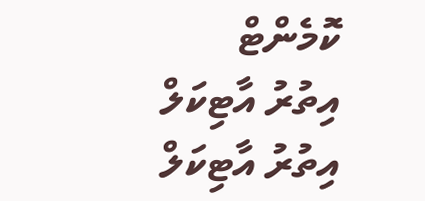ކޮމެންޓް
އިތުރު އާޓިކަލް
އިތުރު އާޓިކަލް